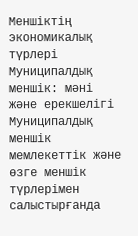Меншіктің экономикалық түрлері
Муниципалдық меншік: мәні және ерекшелігі
Муниципалдық меншік мемлекеттік және өзге меншік түрлерімен салыстырғанда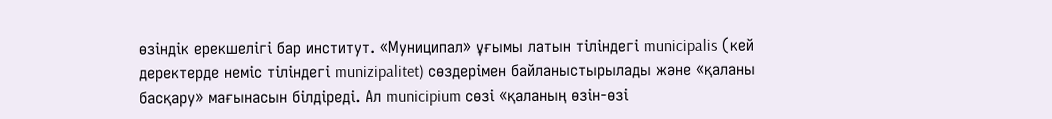өзіндік ерекшелігі бар институт. «Муниципал» ұғымы латын тіліндегі municipalis (кей деректерде неміс тіліндегі munizipalitet) сөздерімен байланыстырылады және «қаланы басқару» мағынасын білдіреді. Ал municipium сөзі «қаланың өзін-өзі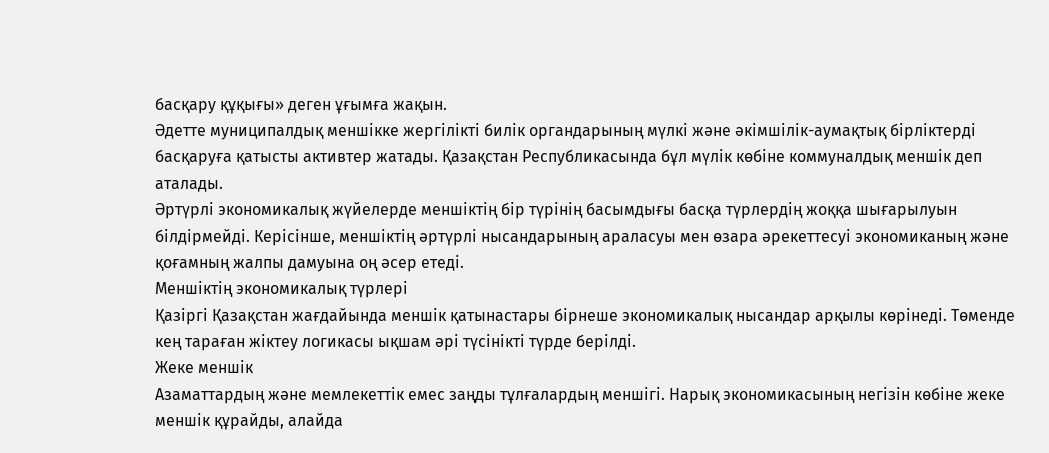басқару құқығы» деген ұғымға жақын.
Әдетте муниципалдық меншікке жергілікті билік органдарының мүлкі және әкімшілік-аумақтық бірліктерді басқаруға қатысты активтер жатады. Қазақстан Республикасында бұл мүлік көбіне коммуналдық меншік деп аталады.
Әртүрлі экономикалық жүйелерде меншіктің бір түрінің басымдығы басқа түрлердің жоққа шығарылуын білдірмейді. Керісінше, меншіктің әртүрлі нысандарының араласуы мен өзара әрекеттесуі экономиканың және қоғамның жалпы дамуына оң әсер етеді.
Меншіктің экономикалық түрлері
Қазіргі Қазақстан жағдайында меншік қатынастары бірнеше экономикалық нысандар арқылы көрінеді. Төменде кең тараған жіктеу логикасы ықшам әрі түсінікті түрде берілді.
Жеке меншік
Азаматтардың және мемлекеттік емес заңды тұлғалардың меншігі. Нарық экономикасының негізін көбіне жеке меншік құрайды, алайда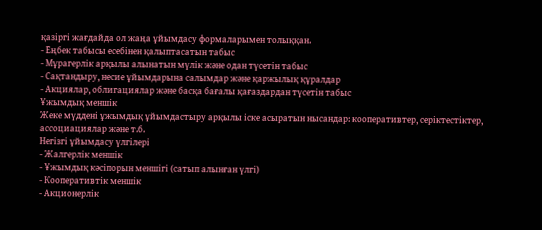қазіргі жағдайда ол жаңа ұйымдасу формаларымен толыққан.
- Еңбек табысы есебінен қалыптасатын табыс
- Мұрагерлік арқылы алынатын мүлік және одан түсетін табыс
- Сақтандыру, несие ұйымдарына салымдар және қаржылық құралдар
- Акциялар, облигациялар және басқа бағалы қағаздардан түсетін табыс
Ұжымдық меншік
Жеке мүддені ұжымдық ұйымдастыру арқылы іске асыратын нысандар: кооперативтер, серіктестіктер, ассоциациялар және т.б.
Негізгі ұйымдасу үлгілері
- Жалгерлік меншік
- Ұжымдық кәсіпорын меншігі (сатып алынған үлгі)
- Кооперативтік меншік
- Акционерлік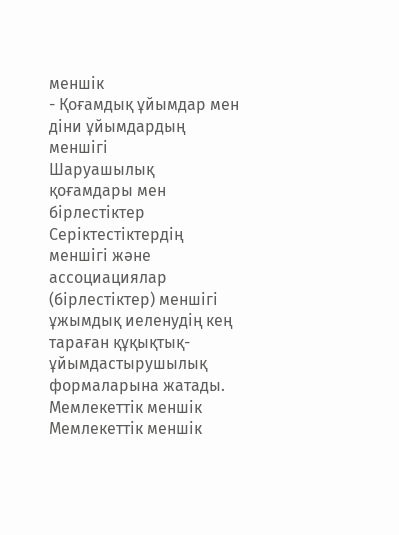меншік
- Қоғамдық ұйымдар мен діни ұйымдардың меншігі
Шаруашылық қоғамдары мен бірлестіктер
Серіктестіктердің меншігі және ассоциациялар (бірлестіктер) меншігі ұжымдық иеленудің кең тараған құқықтық-ұйымдастырушылық формаларына жатады.
Мемлекеттік меншік
Мемлекеттік меншік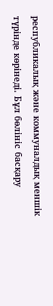республикалық және коммуналдық меншік түрінде көрінеді. Бұл бөлініс басқару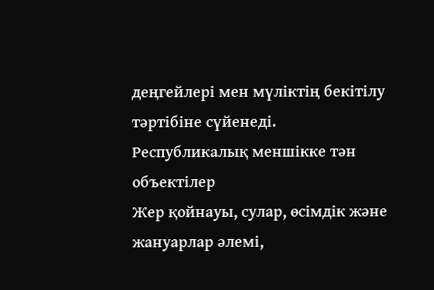деңгейлері мен мүліктің бекітілу тәртібіне сүйенеді.
Республикалық меншікке тән объектілер
Жер қойнауы, сулар, өсімдік және жануарлар әлемі,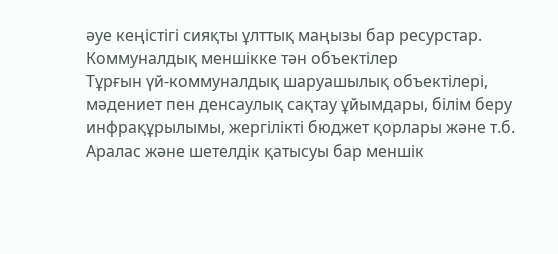әуе кеңістігі сияқты ұлттық маңызы бар ресурстар.
Коммуналдық меншікке тән объектілер
Тұрғын үй-коммуналдық шаруашылық объектілері, мәдениет пен денсаулық сақтау ұйымдары, білім беру инфрақұрылымы, жергілікті бюджет қорлары және т.б.
Аралас және шетелдік қатысуы бар меншік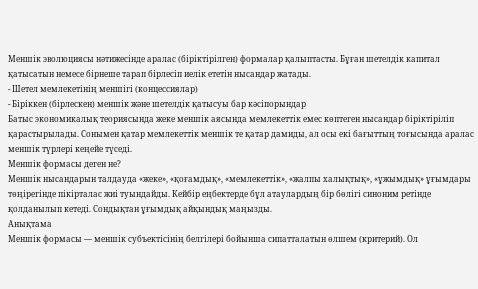Меншік эволюциясы нәтижесінде аралас (біріктірілген) формалар қалыптасты. Бұған шетелдік капитал қатысатын немесе бірнеше тарап бірлесіп иелік ететін нысандар жатады.
- Шетел мемлекетінің меншігі (концессиялар)
- Біріккен (бірлескен) меншік және шетелдік қатысуы бар кәсіпорындар
Батыс экономикалық теориясында жеке меншік аясында мемлекеттік емес көптеген нысандар біріктіріліп қарастырылады. Сонымен қатар мемлекеттік меншік те қатар дамиды, ал осы екі бағыттың тоғысында аралас меншік түрлері кеңейе түседі.
Меншік формасы деген не?
Меншік нысандарын талдауда «жеке», «қоғамдық», «мемлекеттік», «жалпы халықтық», «ұжымдық» ұғымдары төңірегінде пікірталас жиі туындайды. Кейбір еңбектерде бұл атаулардың бір бөлігі синоним ретінде қолданылып кетеді. Сондықтан ұғымдық айқындық маңызды.
Анықтама
Меншік формасы — меншік субъектісінің белгілері бойынша сипатталатын өлшем (критерий). Ол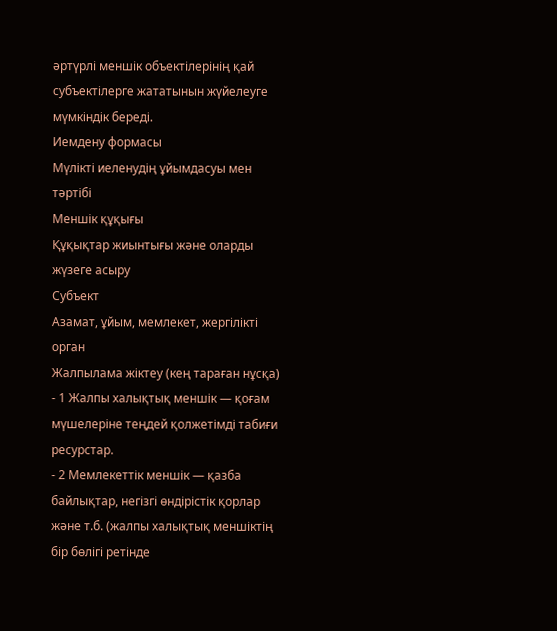әртүрлі меншік объектілерінің қай субъектілерге жататынын жүйелеуге мүмкіндік береді.
Иемдену формасы
Мүлікті иеленудің ұйымдасуы мен тәртібі
Меншік құқығы
Құқықтар жиынтығы және оларды жүзеге асыру
Субъект
Азамат, ұйым, мемлекет, жергілікті орган
Жалпылама жіктеу (кең тараған нұсқа)
- 1 Жалпы халықтық меншік — қоғам мүшелеріне теңдей қолжетімді табиғи ресурстар.
- 2 Мемлекеттік меншік — қазба байлықтар, негізгі өндірістік қорлар және т.б. (жалпы халықтық меншіктің бір бөлігі ретінде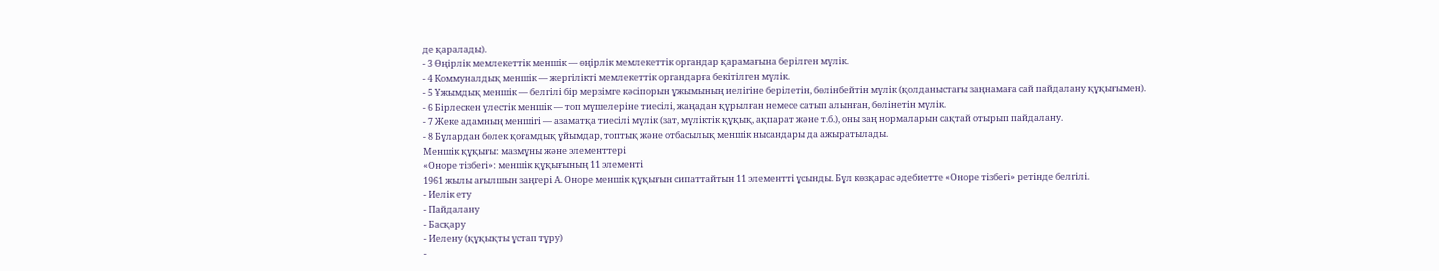де қаралады).
- 3 Өңірлік мемлекеттік меншік — өңірлік мемлекеттік органдар қарамағына берілген мүлік.
- 4 Коммуналдық меншік — жергілікті мемлекеттік органдарға бекітілген мүлік.
- 5 Ұжымдық меншік — белгілі бір мерзімге кәсіпорын ұжымының иелігіне берілетін, бөлінбейтін мүлік (қолданыстағы заңнамаға сай пайдалану құқығымен).
- 6 Бірлескен үлестік меншік — топ мүшелеріне тиесілі, жаңадан құрылған немесе сатып алынған, бөлінетін мүлік.
- 7 Жеке адамның меншігі — азаматқа тиесілі мүлік (зат, мүліктік құқық, ақпарат және т.б.), оны заң нормаларын сақтай отырып пайдалану.
- 8 Бұлардан бөлек қоғамдық ұйымдар, топтық және отбасылық меншік нысандары да ажыратылады.
Меншік құқығы: мазмұны және элементтері
«Оноре тізбегі»: меншік құқығының 11 элементі
1961 жылы ағылшын заңгері А. Оноре меншік құқығын сипаттайтын 11 элементті ұсынды. Бұл көзқарас әдебиетте «Оноре тізбегі» ретінде белгілі.
- Иелік ету
- Пайдалану
- Басқару
- Иелену (құқықты ұстап тұру)
-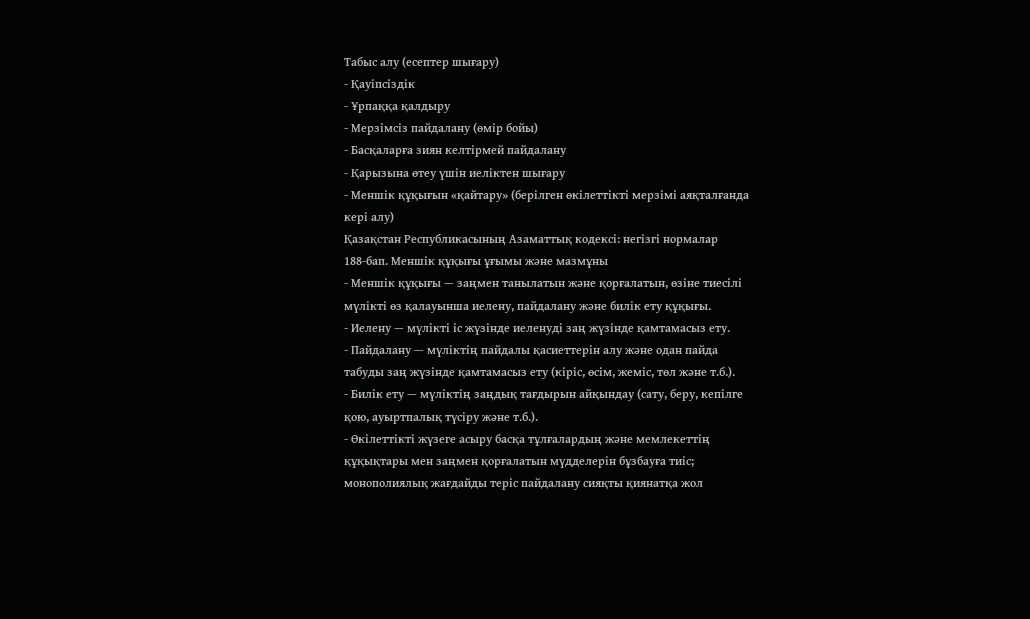Табыс алу (есептер шығару)
- Қауіпсіздік
- Ұрпаққа қалдыру
- Мерзімсіз пайдалану (өмір бойы)
- Басқаларға зиян келтірмей пайдалану
- Қарызына өтеу үшін иеліктен шығару
- Меншік құқығын «қайтару» (берілген өкілеттікті мерзімі аяқталғанда кері алу)
Қазақстан Республикасының Азаматтық кодексі: негізгі нормалар
188-бап. Меншік құқығы ұғымы және мазмұны
- Меншік құқығы — заңмен танылатын және қорғалатын, өзіне тиесілі мүлікті өз қалауынша иелену, пайдалану және билік ету құқығы.
- Иелену — мүлікті іс жүзінде иеленуді заң жүзінде қамтамасыз ету.
- Пайдалану — мүліктің пайдалы қасиеттерін алу және одан пайда табуды заң жүзінде қамтамасыз ету (кіріс, өсім, жеміс, төл және т.б.).
- Билік ету — мүліктің заңдық тағдырын айқындау (сату, беру, кепілге қою, ауыртпалық түсіру және т.б.).
- Өкілеттікті жүзеге асыру басқа тұлғалардың және мемлекеттің құқықтары мен заңмен қорғалатын мүдделерін бұзбауға тиіс; монополиялық жағдайды теріс пайдалану сияқты қиянатқа жол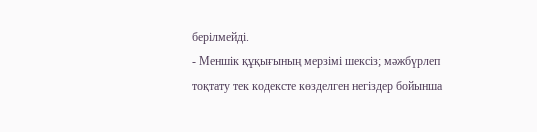берілмейді.
- Меншік құқығының мерзімі шексіз; мәжбүрлеп тоқтату тек кодексте көзделген негіздер бойынша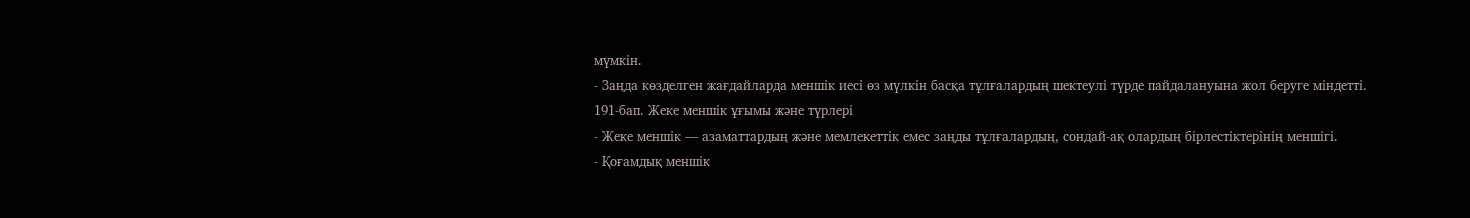мүмкін.
- Заңда көзделген жағдайларда меншік иесі өз мүлкін басқа тұлғалардың шектеулі түрде пайдалануына жол беруге міндетті.
191-бап. Жеке меншік ұғымы және түрлері
- Жеке меншік — азаматтардың және мемлекеттік емес заңды тұлғалардың, сондай-ақ олардың бірлестіктерінің меншігі.
- Қоғамдық меншік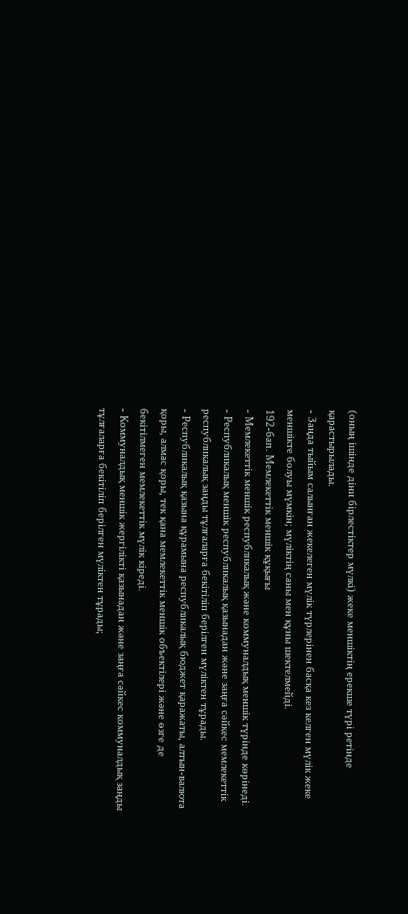(оның ішінде діни бірлестіктер мүлкі) жеке меншіктің ерекше түрі ретінде қарастырылады.
- Заңда тыйым салынған жекелеген мүлік түрлерінен басқа кез келген мүлік жеке меншікте болуы мүмкін; мүліктің саны мен құны шектелмейді.
192-бап. Мемлекеттік меншік құқығы
- Мемлекеттік меншік республикалық және коммуналдық меншік түрінде көрінеді.
- Республикалық меншік республикалық қазынадан және заңға сәйкес мемлекеттік республикалық заңды тұлғаларға бекітіліп берілген мүліктен тұрады.
- Республикалық қазына құрамына республикалық бюджет қаражаты, алтын-валюта қоры, алмас қоры, тек қана мемлекеттік меншік объектілері және өзге де бекітілмеген мемлекеттік мүлік кіреді.
- Коммуналдық меншік жергілікті қазынадан және заңға сәйкес коммуналдық заңды тұлғаларға бекітіліп берілген мүліктен тұрады;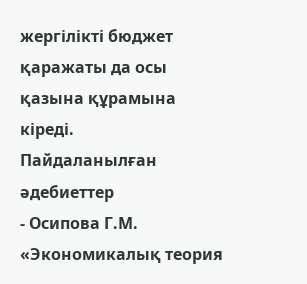жергілікті бюджет қаражаты да осы қазына құрамына кіреді.
Пайдаланылған әдебиеттер
- Осипова Г.М. «Экономикалық теория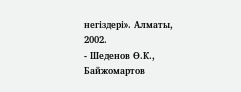негіздері». Алматы, 2002.
- Шеденов Ө.К., Байжомартов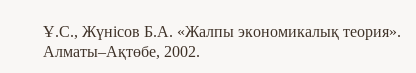Ұ.С., Жүнісов Б.А. «Жалпы экономикалық теория». Алматы–Ақтөбе, 2002.